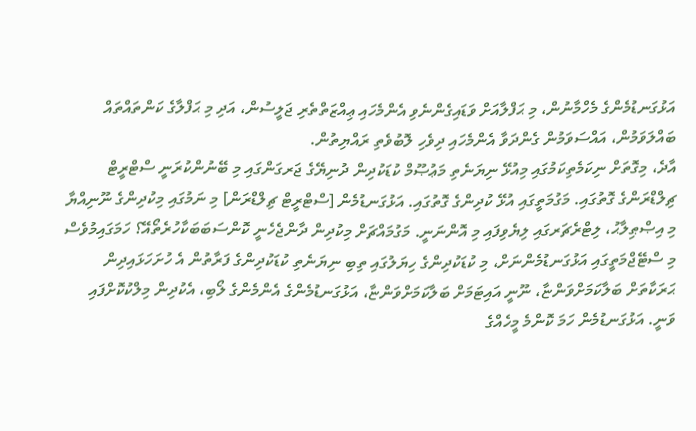އަޅުގަނޑުމެންގެ މެހްމާނުން، މި ޙަފްލާއަށް ވަޑައިގެންނެވި އެންމެހައި ޢިއްޒަތްތެރި ޖަލީސުން، އަދި މި ޙަފްލާގެ ކަންތައްތައް ބައްލަވަމުން، އައްސަވަމުން ގެންދަވާ އެންމެހައި ދިވެހި ލޮބުވެތި ރައްޔިތުން.
އާދެ، މިގޮތަށް ނިކަމެތިކަމުގައި މިއުޅޭ ނިޔަނެތި މަޢުޞޫމް ކުޑަކުދިން ދުނިޔޭގެ ޖަރގަންގައި މި ބޭނުންކުރަނީ ސްޓްރީޓް ޗިލްޑްރަންގެ ގޮތުގައި. މަގުމަތީގައި އުޅޭ ކުދިންގެ ގޮތުގައި. އަޅުގަނޑުމެން [ސްޓްރީޓް ޗިލްޑްރަން] މި ނަމުގައި މިކުދިންގެ ނޫނިއްޔާ މި އިޞްޠިލާޙު، ލިޓްރެޗަރގައި ލިޔެވިފައި މި އޮންނަނީ. މަގުމައްޗަށް މިކުދިން ދާންޖެހެނީ ކޮންސަބަބަކާހުރެތޯއޭ؟ ހަމަގައިމުވެސް މި ސްޓޭޖްމަތީގައި އަޅުގަނޑުމެންނަށް، މި ކުޑަކުދިންގެ ހިޔަލުގައި ތިބި ނިޔަނެތި ކުޑަކުދިންގެ ފަރާތުން އެ ހުށަހަޅައިދިން ޙަރަކާތަށް ބަލާކަމަށްވަންޏާ، ނޫނީ އައިޓަމަށް ބަލާކަމަށްވަންޏާ، އަޅުގަނޑުމެންގެ އެންމެންގެ ލޯބި، އެކުދިން މިލްކުކޮށްފައި ވަނީ. އަޅުގަނޑުމެން ހަމަ ކޮންމެ މީހެއްގެ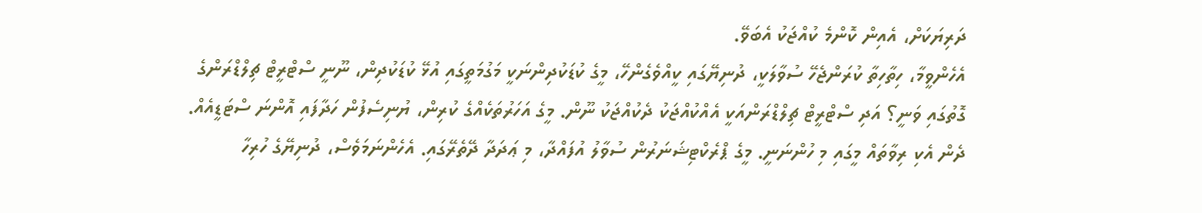ދަރިޔަކަށް، އެއިން ކޮންމެ ކުއްޖަކު އެބަވޭ.
އެހެންވީމާ، ހިތާހިތާ ކުރަންޖެހޭ ސުވާލަކީ، ދުނިޔޭގައި ކީއްވެގެންހޭ، މީގެ ކުޑަކުދިންނަކީ މަގުމަތީގައި އުޅޭ ކުޑަކުދިން، ނޫނީ ސްޓްރީޓް ޗިލްޑްރަންގެ ގޮތުގައި ވަނީ؟ އަދި ސްޓްރީޓް ޗިލްޑްރަންއަކީ އެއްކުއްޖަކު ދެކުއްޖަކު ނޫން. މީގެ އަހަރުތަކެއްގެ ކުރިން، ޔުނިސެފުން ހަދާފައި އޮންނަ ސްޓަޑީއެއް. ދެން އެކި ރިވާތައް މީގައި މި ހުންނަނީ. މީގެ ޕްރެކްޓިޝަނަރުން ސުވާލު އުފައްދާ، މި ޢަދަދާ ދޭތެރޭގައި. އެހެންނަމަވެސް، ދުނިޔޭގެ ހުރިހާ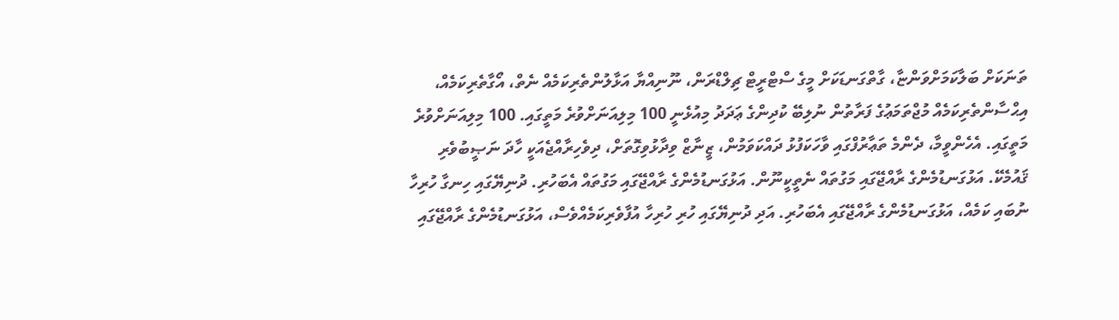ތަނަކަށް ބަލާކަމަށްވަންޏާ، ގާތްގަނޑަކަށް މީގެ ސްޓްރީޓް ޗިލްޑްރަން، ނޫނިއްޔާ އަޅާލުންތެރިކަމެއް ނެތް، އޯގާތެރިކަމެއް، އިޙްސާންތެރިކަމެއް މުޖްތަމަޢުގެ ފަރާތުން ނުލިބޭ ކުދިންގެ ޢަދަދު މިއުޅެނީ 100 މިލިއަނަށްވުރެ މަތީގައި. 100 މިލިއަނަށްވުރެ މަތީގައި. އެހެންވީމާ، ދެންމެ ތަޢާރުފްގައި ވާހަކަފުޅު ދައްކަވަމުން، ޒީނާޒް ވިދާޅުވިގޮތަށް، ދިވެހިރާއްޖެއަކީ ހާދަ ނަޞީބުވެރި ޤައުމެކޭ. އަޅުގަނޑުމެންގެ ރާއްޖޭގައި މަގުތައް ނެތީކީނޫން. އަޅުގަނޑުމެންގެ ރާއްޖޭގައި މަގުތައް އެބަހުރި. ދުނިޔޭގައި ހިނގާ ހުރިހާ ނުބައި ކަމެއް، އަޅުގަނޑުމެންގެ ރާއްޖޭގައި އެބަހުރި. އަދި ދުނިޔޭގައި ހުރި ހުރިހާ އުފާވެރިކަމެއްވެސް، އަޅުގަނޑުމެންގެ ރާއްޖޭގައި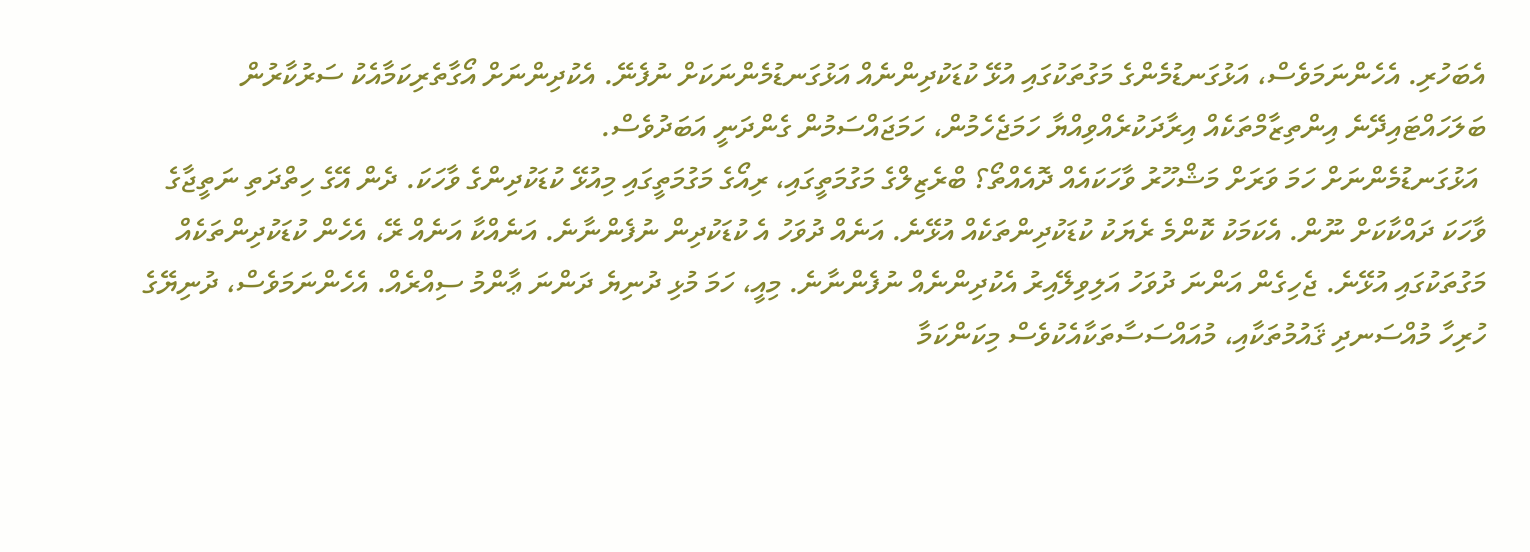އެބަހުރި. އެހެންނަމަވެސް، އަޅުގަނޑުމެންގެ މަގުތަކުގައި އުޅޭ ކުޑަކުދިންނެއް އަޅުގަނޑުމެންނަކަށް ނުފެނޭ. އެކުދިންނަށް އޯގާތެރިކަމާއެކު ސަރުކާރުން ބަލަހައްޓައިދޭނެ އިންތިޒާމްތަކެއް އިރާދަކުރެއްވިއްޔާ ހަމަޖެހެމުން، ހަމަޖައްސަމުން ގެންދަނީ އަބަދުވެސް.
 އަޅުގަނޑުމެންނަށް ހަމަ ވަރަށް މަޝްހޫރު ވާހަކައެއް ދޮއެއްތޯ؟ ބްރެޒިލްގެ މަގުމަތީގައި، ރިއޯގެ މަގުމަތީގައި މިއުޅޭ ކުޑަކުދިންގެ ވާހަކަ. ދެން އޭގެ ހިތްދަތި ނަތީޖާގެ ވާހަކަ ދައްކާކަށް ނޫން. އެކަމަކު ކޮންމެ ރެޔަކު ކުޑަކުދިންތަކެއް އުޅޭނެ. އަނެއް ދުވަހު އެ ކުޑަކުދިން ނުފެންނާނެ. އަނެއްކާ އަނެއް ރޭ، އެހެން ކުޑަކުދިންތަކެއް މަގުތަކުގައި އުޅޭނެ. ޖެހިގެން އަންނަ ދުވަހު އަލިވިލޭއިރު އެކުދިންނެއް ނުފެންނާނެ. މިއީ، ހަމަ މުޅި ދުނިޔެ ދަންނަ ޢާންމު ސިއްރެއް. އެހެންނަމަވެސް، ދުނިޔޭގެ ހުރިހާ މުއްސަނދި ޤައުމުތަކާއި، މުއައްސަސާތަކާއެކުވެސް މިކަންކަމާ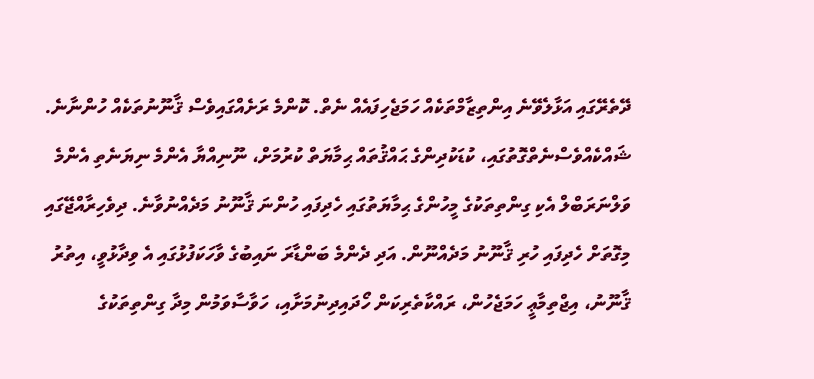ދޭތެރޭގައި އަޅާލެވޭނެ އިންތިޒާމްތަކެއް ހަމަޖެހިފައެއް ނެތް. ކޮންމެ ރަށެއްގައިވެސް ޤާނޫނުތަކެއް ހުންނާނެ. ޝައްކެއްވެސްނެތްގޮތުގައި، ކުޑަކުދިންގެ ޙައްޤުތައް ޙިމާޔަތް ކުރުމަށް، ނޫނިއްޔާ އެންމެ ނިޔަނެތި އެންމެ ވަލްނަރަބްލް އެކި ގިންތިތަކުގެ މީހުންގެ ޙިމާޔަތުގައި ހެދިފައި ހުންނަ ޤާނޫނު މަދެއްނުވާނެ. ދިވެހިރާއްޖޭގައި މިގޮތަށް ހެދިފައި ހުރި ޤާނޫނު މަދެއްނޫން. އަދި ދެންމެ ބަންޑާރަ ނައިބުގެ ވާހަކަފުޅުގައި އެ ވިދާޅުވީ، އިތުރު ޤާނޫނު، އިޖްތިމާޢީ ހަމަޖެހުން، ރައްކާތެރިކަން ހޯދައިދިނުމަށާއި، ހަވާސާވަމުން މިދާ ގިންތިތަކުގެ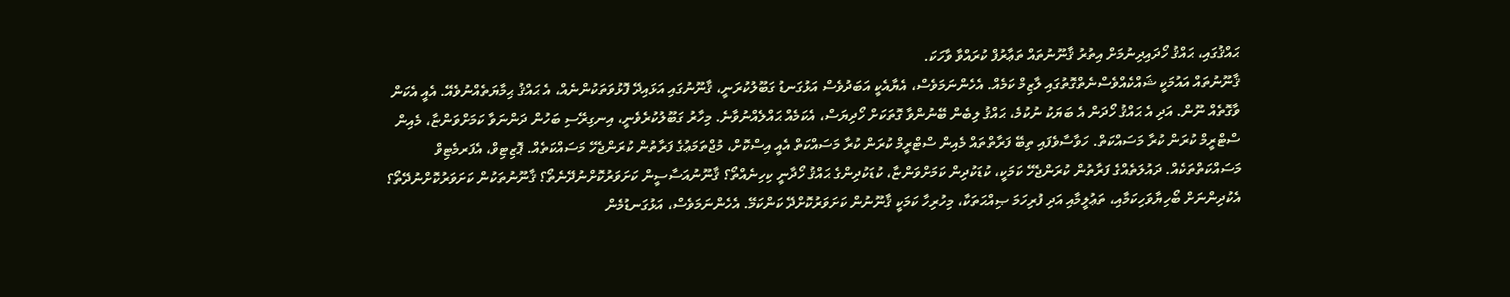ޙައްޤުގައި، ޙައްޤު ހޯދައިދިނުމަށް އިތުރު ޤާނޫނުތައް ތަޢާރުފް ކުރައްވާ ވާހަކަ.
ޤާނޫނުތައް އައުމަކީ ޝައްކެއްވެސްނެތްގޮތުގައި ލާޒިމް ކަމެއް. އެހެންނަމަވެސް، އެޔާއެކީ އަބަދުވެސް އަޅުގަނޑު ގަބޫލުކުރަނީ، ޤާނޫނުގައި އަޅައިދޭ ފޮޅުވަތަކުންނެއް، އެ ޙައްޤު ޙިމާޔަތެއްނުވެއޭ. އެއީ އެކަން ވާގޮތެއް ނޫން. އަދި އެ ޙައްޤު ހޯދަން އެ ބަޔަކު ނުކުމެ، ޙައްޤު ލިބެން ބޭނުންވާ ގޮތަކަށް ހޯދިޔަސް، އެކަމެއް ޙައްލެއްނުވާނެ. މިހާރު ގަބޫލުކުރެވެނީ، އިނގިރޭސި ބަހުން ދަންނަވާ ކަމަށްވަންޏާ، މެއިން ސްޓްރީމް ކުރަން ކުރާ މަސައްކަތް. ހަވާސާވެފައި ތިބޭ ފަރާތްތައް މެއިން ސްޓްރީމް ކުރަން ކުރާ މަސައްކަތް އެއީ އިސްކޮށް، މުޖްތަމަޢުގެ ފަރާތުން ކުރަންޖެހޭ މަސައްކަތެއް. ޕޮޒިޓިވް، އެފަރމެޓިވް މަސައްކަތްތަކެއް. ދައުލަތެއްގެ ފަރާތުން ކުރަންޖެހޭ ކަމަކީ، ކުޑަކުދިން ކަމަށްވަންޏާ، ކުޑަކުދިންގެ ޙައްޤު ހޯދާނީ ކިހިނެއްތޯ؟ ޤާނޫނުއަސާސީން ކަށަވަރުކޮށްނުދޭނެތޯ؟ ޤާނޫނުތަކުން ކަށަވަރުކޮށްނުދޭތޯ؟ އެކުދިންނަށް ބޯހިޔާވަހިކަމާއި، ތަޢުލީމާއި އަދި ފުރިހަމަ ޞިއްޙަތަކާ، މިހުރިހާ ކަމަކީ ޤާނޫނުން ކަށަވަރުކޮށްދޭ ކަންކަމޭ. އެހެންނަމަވެސް، އަޅުގަނޑުމެން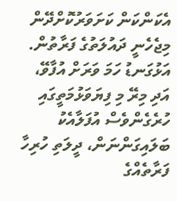އެކަންކަން ކަށަވަރުކޮށްދޭން މިޖެހެނީ ދައުލަތުގެ ފަރާތުން.
އަޅުގަނޑު ހަމަ ވަރަށް އުފާވޭ، އަދި މިރޭ މި ފިޔަވަޅުމަތީގައި ހުރެގެންވެސް އުފަލާއެކު ބަލައިގަންނަން، ދީލަތި ހުރިހާ ފަރާތެއްގެ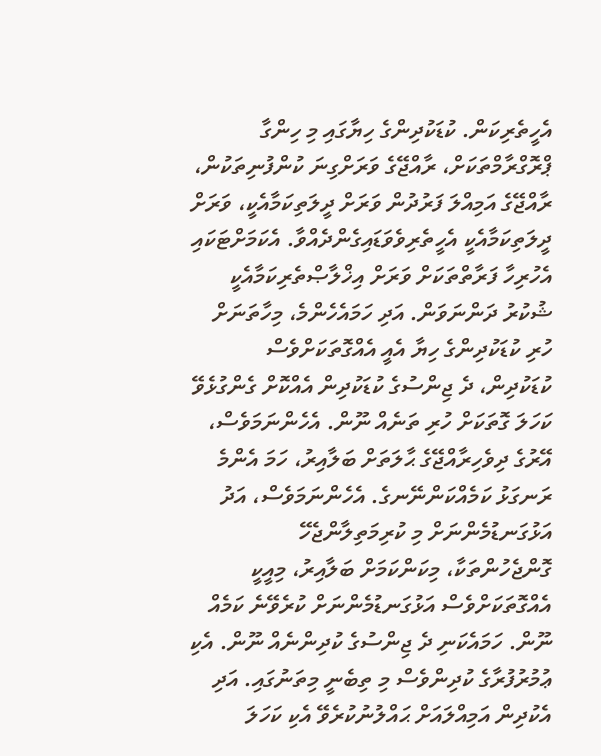އެހީތެރިކަން. ކުޑަކުދިންގެ ހިޔާގައި މި ހިންގާ ޕްރޮގްރާމްތަކަށް، ރާއްޖޭގެ ވަރަށްގިނަ ކުންފުނިތަކުން، ރާއްޖޭގެ އަމިއްލަ ފަރުދުން ވަރަށް ދީލަތިކަމާއެކީ، ވަރަށް ދީލަތިކަމާއެކީ އެހީތެރިވެވަޑައިގެންދެއްވާ. އެކަމަށްޓަކައި އެހުރިހާ ފަރާތްތަކަށް ވަރަށް އިޚްލާޞްތެރިކަމާއެކީ ޝުކުރު ދަންނަވަން. އަދި ހަމައެހެންމެ، މިހާތަނަށް ހުރި ކުޑަކުދިންގެ ހިޔާ އެއީ އެއްގޮތަކަށްވެސް ކުޑަކުދިން، ދެ ޖިންސުގެ ކުޑަކުދިން އެއްކޮށް ގެންގުޅެވޭ ކަހަލަ ގޮތަކަށް ހުރި ތަނެއް ނޫން. އެހެންނަމަވެސް، އޭރުގެ ދިވެހިރާއްޖޭގެ ޙާލަތަށް ބަލާއިރު، ހަމަ އެންމެ ރަނގަޅު ކަމެއްކަންނޭނގެ. އެހެންނަމަވެސް، އަދު އަޅުގަނޑުމެންނަށް މި ކުރިމަތިލާންޖެހޭ ގޮންޖެހުންތަކާ، މިކަންކަމަށް ބަލާއިރު، މިއީކީ އެއްގޮތަކަށްވެސް އަޅުގަނޑުމެންނަށް ކުރެވޭނެ ކަމެއް ނޫން. ހަމައެކަނި ދެ ޖިންސުގެ ކުދިންނެއް ނޫން. އެކި ޢުމުރުފުރާގެ ކުދިންވެސް މި ތިބެނީ މިތަނުގައި. އަދި އެކުދިން އަމިއްލައަށް ޙައްލުނުކުރެވޭ އެކި ކަހަލަ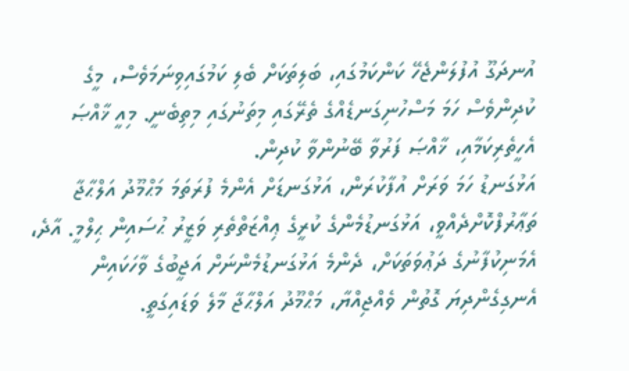އުނދަގޫ އުފުލަންޖެހޭ ކަންކަމުގައި، ބަލިތަކަށް ބެލި ކަމުގައިވިނަމަވެސް، މީގެ ކުދިންވެސް ހަމަ މަސްހުނިގަނޑެއްގެ ތެރޭގައި މިތަނުގައި މިތިބެނީ. މިއީ ޚާއްޞަ އެހީތެރިކަމާއި، ޚާއްޞަ ފަރުވާ ބޭނުންވާ ކުދިން.
އަޅުގަނޑު ހަމަ ވަރަށް އުފާކުރަން، އަޅުގަނޑަށް އެންމެ ފުރަތަމަ މަޙްމޫދު އަލްޙާޖާ ތަޢާރުފްކޮށްދެއްވީ، އަޅުގަނޑުމެންގެ ކުރީގެ ޢިއްޒަތްތެރި ވަޒީރު ޙުސައިން ޙިލްމީ. އާދެ، އެމަނިކުފާނުގެ ދަޢުވަތަކަށް، ދެންމެ އަޅުގަނޑުމެންނަށް އަޖީބުގެ ވާހަކައިން އެނގިގެންދިޔަ ގޮތުން ވެއްޖިއްޔާ، މަޙްމޫދު އަލްޙާޖާ މާލެ ވަޑައިގަތީ.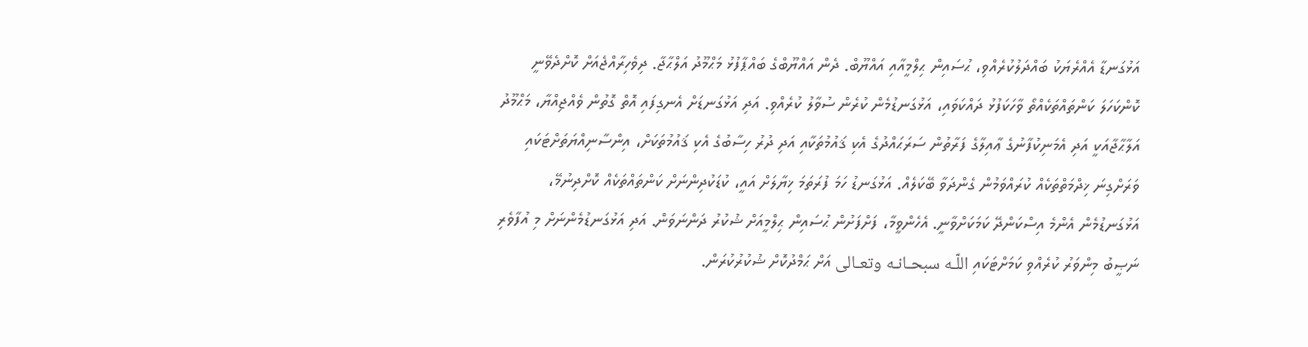އަޅުގަނޑާ އެއްރެޔަކު ބައްދަލުކުރެއްވި، ޙުސައިން ޙިލްމީއާއި އައްޔޫބް. ދެން އައްޔޫބްގެ ބައްޕާފުޅު މަޙްމޫދު އަލްޙާޖާ. ދިވެހިރާއްޖެއަށް ކޮށްދެވޭނީ ކޮންކަހަލަ ކަންތައްތަކެއްތޯ ވާހަކަފުޅު ދައްކަވައި، އަޅުގަނޑުމެން ކުރެން ސުވާލު ކުރެއްވި. އަދި އަޅުގަނޑަށް އެނގިފައި އޮތް ގޮތުން ވެއްޖިއްޔާ، މަޙްމޫދު އަލާޙާޖާއަކީ އަދި އެމަނިކުފާނުގެ ޢާއިލާގެ ފަރާތުން ސަރަޙައްދުގެ އެކި ޤައުމުތަކާއި އަދި ދުރު ހިސާބުގެ އެކި ޤައުމުތަކަށް، އިންސާނިއްޔަތަށްޓަކައި ވަރަށްގިނަ ޚިދްމަތްތަކެއް ކުރައްވަމުން ގެންދަވާ ބޭކަލެއް. އަޅުގަނޑު ހަމަ ފުރަތަމަ ޚިޔާލަށް އައީ، ކުޑަކުދިންނަށް ކަންތައްތަކެއް ކޮށްދިނުމޭ، އަޅުގަނޑުމެން އެންމެ އިސްކަންދޭ ކަމަކަށްވާނީ. އެހެންވީމާ، ފަށްފަށުން ޙުސައިން ޙިލްމީއަށް ޝުކުރު ދަންނަވަން. އަދި އަޅުގަނޑުމެންނަށް މި އުފާވެރި ނަޞީބު މިންވަރު ކުރެއްވި ކަމަށްޓަކައި اللّـه سبحـانـه وتعـالى އަށް ޙަމްދުކޮށް ޝުކުރުކުރަން.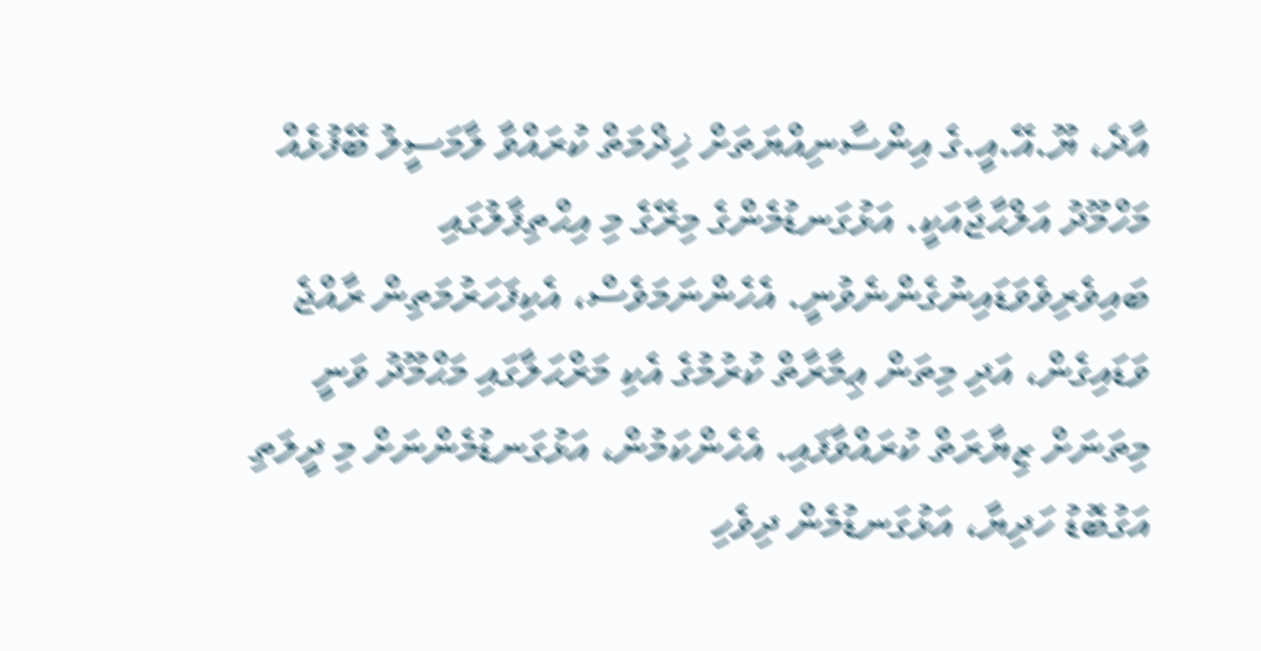އާދެ، ޔޫ.އޭ.އީ.ގެ އިންސާނިއްޔަތަށް ޚިދްމަތް ކުރައްވާ ލާމަސީލު ބޭފުޅެއް މަހްމޫދު އަލްޙާޖާއަކީ. އަޅުގަނޑުމެންގެ މިރޭގެ މި އިޙްތިފާލުގައި ބައިވެރިވެވަޑައިނުގެންނެވުނީ. އެހެންނަމަވެސް، އެކިފަހަރުމަތިން ރާއްޖެ ވަޑައިގެން، އަދި މިތަން ޢިމާރާތް ކުރުމުގެ އެކި މަރްޙަލާގައި މަޙްމޫދު ވަނީ މިތަނަށް ޒިޔާރަތް ކުރައްވާފައި. އެހެންކަމުން، އަޅުގަނޑުމެންނަށް މި ދީލަތި އަގުބޮޑު ހަދިޔާ، އަޅުގަނޑުމެން ދިވެހި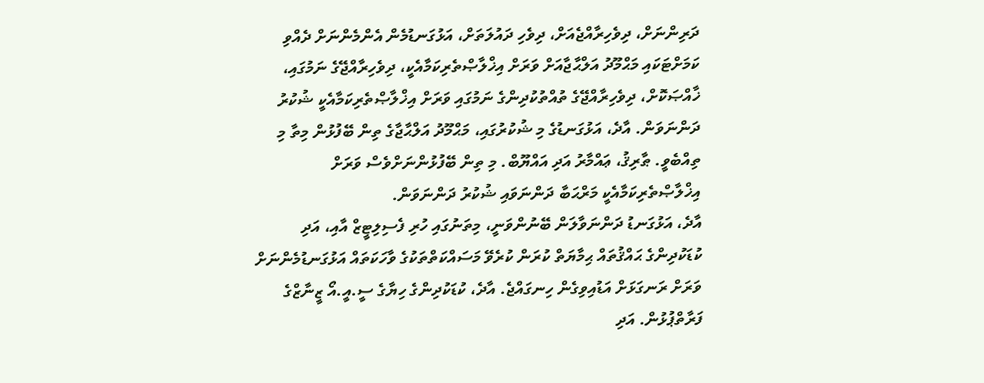ދަރިންނަށް، ދިވެހިރާއްޖެއަށް، ދިވެހި ދައުލަތަށް، އަޅުގަނޑުމެން އެންމެންނަށް ދެއްވި ކަމަށްޓަކައި މަޙްމޫދު އަލްޙާޖާއަށް ވަރަށް އިޚްލާޞްތެރިކަމާއެކީ، ދިވެހިރާއްޖޭގެ ނަމުގައި، ޚާއްޞަކޮށް، ދިވެހިރާއްޖޭގެ ތުއްތުކުދިންގެ ނަމުގައި ވަރަށް އިޚްލާޞްތެރިކަމާއެކީ ޝުކުރު ދަންނަވަން. އާދެ، އަޅުގަނޑުގެ މި ޝުކުރުގައި، މަޙްމޫދު އަލްޙާޖާގެ ތިން ބޭފުޅުން މިތާ މި ތިއްބެވީ. ޠާރިޤު، ޢައްމާރު އަދި އައްޔޫބް. މި ތިން ބޭފުޅުންނަށްވެސް ވަރަށް އިޚްލާޞްތެރިކަމާއެކީ މަރްޙަބާ ދަންނަވައި ޝުކުރު ދަންނަވަން.
އާދެ، އަޅުގަނޑު ދަންނަވާލަން ބޭނުންވަނީ، މިތަނުގައި ހުރި ފެސިލިޓީޒް އާއި، އަދި ކުޑަކުދިންގެ ޙައްޤުތައް ޙިމާޔަތް ކުރަން ކުރެވޭ މަސައްކަތްތަކުގެ ވާހަކަތައް އަޅުގަނޑުމެންނަށް ވަރަށް ރަނގަޅަށް އަޑުއިވިގެން ހިނގައްޖެ. އާދެ، ކުޑަކުދިންގެ ހިޔާގެ ސީ.އީ.އޯ ޒީނާޒްގެ ފަރާތްޕުޅުން. އަދި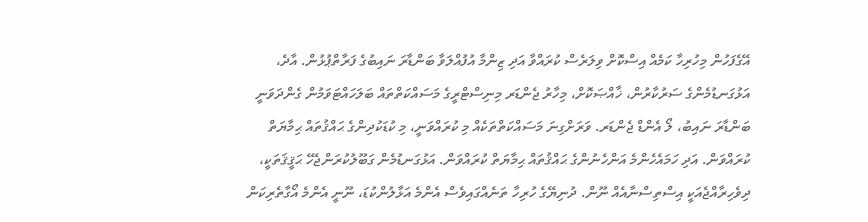އޭގެފަހުން މިހުރިހާ ކަމެއް އިސްކޮށް ވިލަރެސް ކުރައްވާ އަދި ޒިންމާ އުފުއްލަވާ ބަންޑާރަ ނައިބުގެ ފަރާތްޕުޅުން. އާދެ، އަޅުގަނޑުމެންގެ ސަރުކާރުން، ޚާއްޞަކޮށް، މިހާރު ޖެންޑަރ މިނިސްޓްރީގެ މަސައްކަތްތައް ބަލަހައްޓަވަމުން ގެންދަވަނީ ބަންޑާރަ ނައިބު، ލޯ އެންޑް ޖެންޑަރ. ވަރަށްގިނަ މަސައްކަތްތަކެއް މި ކުރައްވަނީ، މި ކުޑަކުދިންގެ ޙައްޤުތައް ޙިމާޔަތް ކުރައްވަން. އަދި ހަމައެހެންމެ އަންހެނުންގެ ޙައްޤުތައް ޙިމާޔަތް ކުރައްވަން. އަޅުގަނޑުމެން ގަބޫލުކުރަންޖެހޭ ޙަޤީޤަތަކީ، ދިވެހިރާއްޖެއަކީ އިސްތިސްނާއެއް ނޫން. ދުނިޔޭގެ ހުރިހާ ތަނެއްގައިވެސް އެންމެ އަޅާލުންކުޑަ، ނޫނީ އެންމެ އޯގާތެރިކަން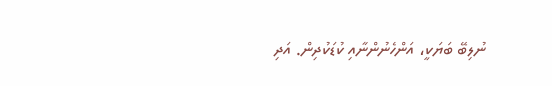ނުލިބޭ ބަޔަކީ، އަންހެނުންނާއި ކުޑަކުދިން. އަދި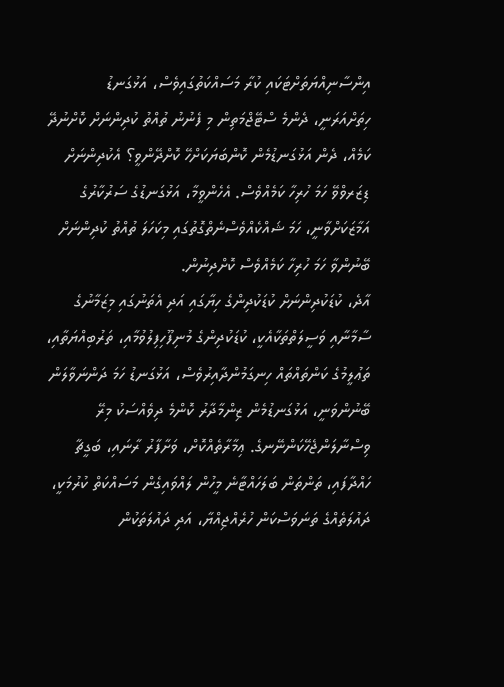އިންސާނިއްޔަތަށްޓަކައި ކުރާ މަސައްކަތުގައިވެސް، އަޅުގަނޑު ހިތަށްއަރަނީ، ދެންމެ ސްޓޭޖްމަތިން މި ފެނުނު ތުއްތު ކުދިންނަށް ކޮށްނުދޭ ކަމެއް، ދެން އަޅުގަނޑުމެން ކޮންބަޔަކަށްހޭ ކޮށްދޭންވީ؟ އެކުދިންނަށް ޑިޒަރވްވޭ ހަމަ ހުރިހާ ކަމެއްވެސް. އެހެންވީމާ، އަޅުގަނޑުގެ ސަރުކާރުގެ އަމާޒަކަށްވާނީ، ހަމަ ޝައްކެއްވެސްނެތްގޮތުގައި މިކަހަލަ ތުއްތު ކުދިންނަށް ބޭނުންވާ ހަމަ ހުރިހާ ކަމެއްވެސް ކޮށްދިނުން.
އާދެ، ކުޑަކުދިންނަށް ކުޑަކުދިންގެ ހިޔާގައި އަދި އެތަނުގައި މިޒަމާނުގެ ސާމާނާއި ވަސީލަތްތަކާއެކީ، ކުޑަކުދިންގެ މުނިފޫހިފިލުވުމާއި، ތަރުބިއްޔަތާއި، ތަޢުލީމުގެ ކަންތައްތައް ހިނގަމުންދާއިރުވެސް، އަޅުގަނޑު ހަމަ ދަންނަވާލަން ބޭނުންވަނީ، އަޅުގަނޑުމެން ޒިންމާދާރު ކޮންމެ ދިވެއްސަކު މިރޭ ވިސްނާލަންޖެހޭކަންނޭނގެ. ޢިމާރާތެއްކޮށް، ވަށާފާރު ރާނައި، ބަގީޗާ ހައްދާފައި، ތަންތަން ބަލަހައްޓާނެ މީހުން ލައްވައިގެން މަސައްކަތް ކުރުމަކީ، ދައުލަތެއްގެ ތަނަވަސްކަން ހުރެއްޖިއްޔާ، އަދި ދައުލަތަކުން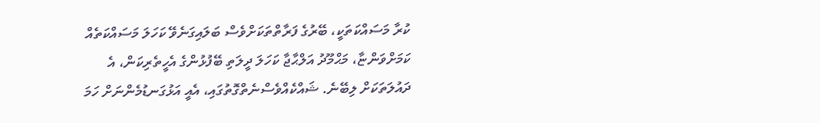ކުރާ މަސައްކަތަކީ، ބޭރުގެ ފަރާތްތަކަށްވެސް ބަލައިގަނެވޭ ކަހަލަ މަސައްކަތެއް ކަމަށްވަންޏާ، މަޙްމޫދު އަލްޙާޖާ ކަހަލަ ދީލަތި ބޭފުޅުންގެ އެހީތެރިކަން، އެ ދައުލަތަކަށް ލިބޭނެ. ޝައްކެއްވެސްނެތްގޮތުގައި، އެއީ އަޅުގަނޑުމެންނަށް ހަމަ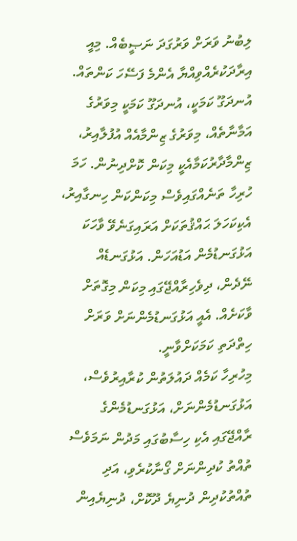ލިބުނު ވަރަށް ވަރުގަދަ ނަޞީބެއް. މިއީ އިރާދަކުރެއްވިއްޔާ އެންމެ ފަސޭހަ ކަންތައް. އުނދަގޫ ކަމަކީ، އުނދަގޫ ކަމަކީ މިވަރުގެ އަމާނާތެއް، މިވަރުގެ ޒިންމާއެއް އުފުލާއިރު، ޒިންމާދާރުކަމާއެކީ މިކަން ކޮށްދިނުން. ހަމަ ހުރިހާ ތަނެއްގައިވެސް މިކަންކަން ހިނގާއިރު، އެކިކަހަލަ ޙައްޤުތަކަށް އަރައިގަނެވޭ ވާހަކަ އަޅުގަނޑުމެން އަޑުއަހަން. އަޅުގަނޑެއް ނޭދެން، ދިވެހިރާއްޖޭގައި މިކަން މިގޮތަށް ވާކަށެއް. އެއީ އަޅުގަނޑުމެންނަށް ވަރަށް ހިތްދަތި ކަމަކަށްވާނީ.
މިހުރިހާ ކަމެއް ދައުލަތުން ކުރާއިރުވެސް، އަޅުގަނޑުމެންނަށް، އަޅުގަނޑުމެންގެ ރާއްޖޭގައި އެކި ހިސާބުގައި މަދުން ނަމަވެސް ތުއްތު ކުދިންނަށް ގޯނާކުރެވި، އަދި ތުއްތުކުދިން ދުނިޔެ ދޫކޮށް، ދުނިޔެއިން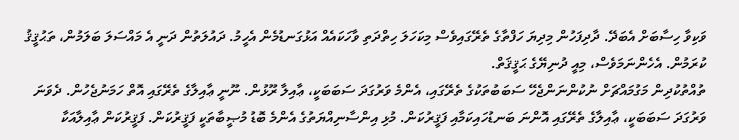ވަކިވާ ހިސާބަށް އެބަދޭ. ދާދިފަހުން މިދިޔަ ހަފްތާގެ ތެރޭގައިވެސް މިކަހަލަ ހިތްދަތި ވާހަކައެއް އަޅުގަނޑުމެން އެހީމު. ދައުލަތުން ދަނީ އެ މައްސަލަ ބަލަމުން، ތަޙުޤީޤު ކުރަމުން. އެހެންނަމަވެސް، މިއީ ދުނިޔޭގެ ޙަޤީޤަތް.
ތުއްތުކުދިން މަގުމައްޗަށް ނުކުންނަންޖެހޭ ސަބަބުތަކުގެ ތެރޭގައި، އެންމެ ވަރުގަދަ ސަބަބަކީ، ޢާއިލާ ރޫޅުން. ނޫނީ ޢާއިލާގެ ތެރޭގައި އޮތް ހަމަނުޖެހުން. ދެވަނަ ވަރުގަދަ ސަބަބަކީ، ޢާއިލާގެ ތެރޭގައި އޮންނަ ބަނޑުހައިކަމާއި ފަޤީރުކަން. މުޅި އިންސާނިއްޔަތުގެ އެންމެ ބޮޑު މުޞީބާތަކީ ފަޤީރުކަން. ފަޤީރުކަން ޢާއިލާއަކާ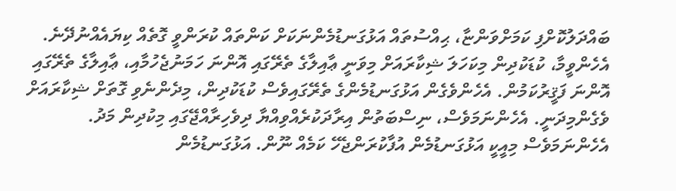ބައްދަލުކޮށްފި ކަމަށްވަންޏާ، ޙިއްސުތައް އަޅުގަނޑުމެންނަކަށް ކަންތައް ކުރަންވީ ގޮތެއް ކިޔައެއްނުދޭނެ. އެހެންވީމާ، ކުޑަކުދިން މިކަހަލަ ޝިކާރައަށް މިވަނީ ޢާއިލާގެ ތެރޭގައި އޮންނަ ހަމަނުޖެހުމާއި، ޢާއިލާގެ ތެރޭގައި އޮންނަ ފަޤީރުކަމުން. އެހެންވެގެން އަޅުގަނޑުމެންގެ ތެރޭގައިވެސް ކުޑަކުދިން، މިދެންނެވި ގޮތަށް ޝިކާރައަށް ވެގެންމިދަނީ. އެހެންނަމަވެސް، ނިސްބަތުން އިރާދަކުރެއްވިއްޔާ ދިވެހިރާއްޖޭގައި މިކުދިން މަދު. އެހެންނަމަވެސް މިއީކީ އަޅުގަނޑުމެން އުފާކުރަންޖެހޭ ކަމެއް ނޫން. އަޅުގަނޑުމެން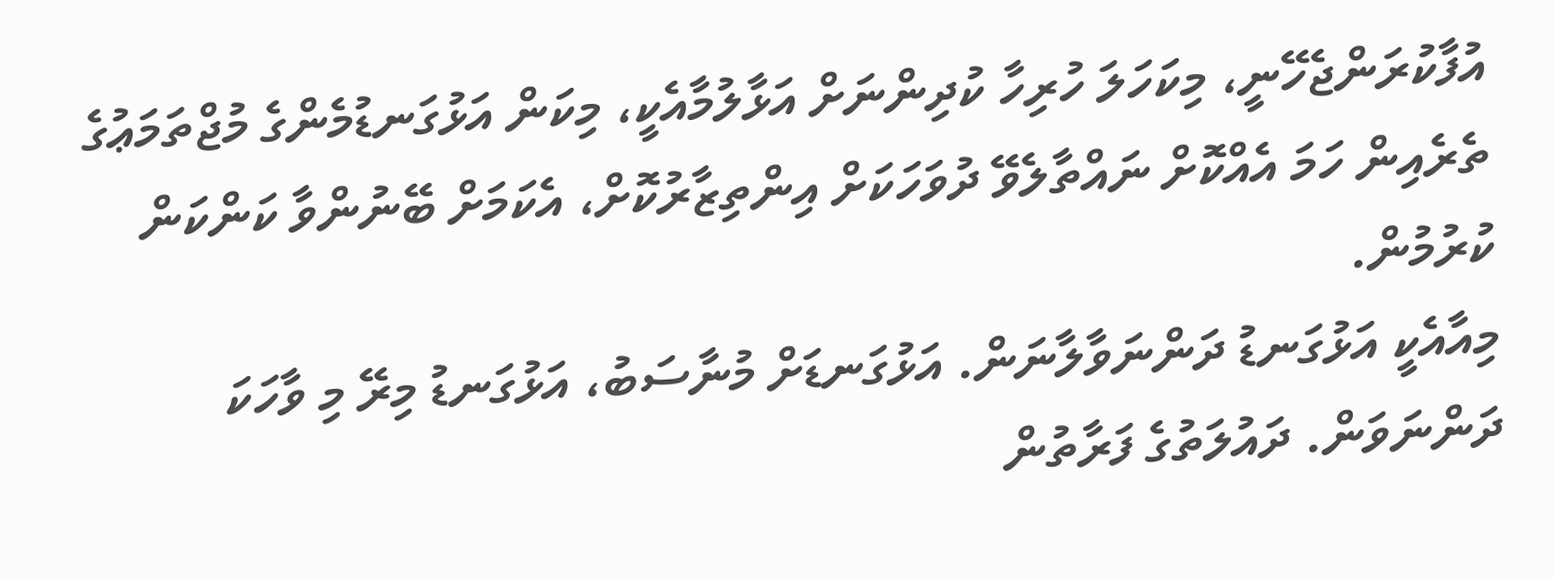އުފާކުރަންޖެހޭނީ، މިކަހަލަ ހުރިހާ ކުދިންނަށް އަޅާލުމާއެކީ، މިކަން އަޅުގަނޑުމެންގެ މުޖްތަމަޢުގެ ތެރެއިން ހަމަ އެއްކޮށް ނައްތާލެވޭ ދުވަހަކަށް އިންތިޒާރުކޮށް، އެކަމަށް ބޭނުންވާ ކަންކަން ކުރުމުން.
މިއާއެކީ އަޅުގަނޑު ދަންނަވާލާނަން. އަޅުގަނޑަށް މުނާސަބު، އަޅުގަނޑު މިރޭ މި ވާހަކަ ދަންނަވަން. ދައުލަތުގެ ފަރާތުން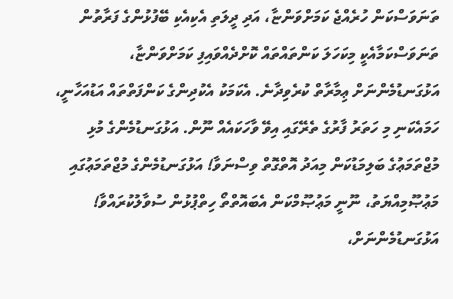ތަނަވަސްކަން ހުރެއްޖެ ކަމަށްވަންޏާ، އަދި ދީލަތި އެކިއެކި ބޭފުޅުންގެ ފަރާތުން ތަނަވަސްކަމާއެކީ މިކަހަލަ ކަންތައްތައް ކޮށްދެއްވައިފި ކަމަށްވަންޏާ، އަޅުގަނޑުމެންނަށް ޢިމާރާތް ކުރެވިދާނެ. އެކަމަކު އެކުދިންގެ ކަންފަތްތައް އަޑުއަހާނީ، ހަމައެކަނި މި ހަތަރު ފާރުގެ ތެރޭގައި އިވޭ ވާހަކައެއް ނޫން. އަޅުގަނޑުމެންގެ މުޅި މުޖްތަމަޢުގެ ބަލިމަޑުކަން މިއަދު އޮތްގޮތް ވިސްނަވާ! އަޅުގަނޑުމެންގެ މުޖްތަމަޢުގައި މަޢުޞޫމިއްޔަތު، ނޫނީ މަޢުޞޫމްކަން އެބައޮތްތޯ ހިތްޕުޅުން ސުވާލުކުރައްވާ! އަޅުގަނޑުމެންނަށް،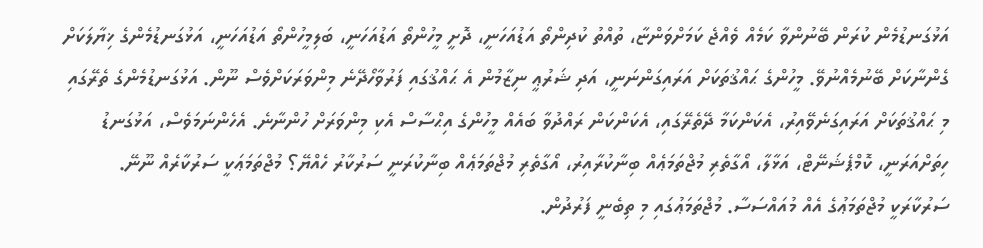އަޅުގަނޑުމެން ކުރަން ބޭނުންވާ ކަމެއް ވެއްޖެ ކަމަށްވަންޏާ، ތުއްތު ކުދިންތޯ އަޑުއަހަނީ، ދޮށީ މީހުންތޯ އަޑުއަހަނީ، ބަލިމީހުންތޯ އަޑުއަހަނީ، އަޅުގަނޑުމެންގެ ޚިޔާލަކަށް ގެންނާކަށް ބޭނުމެއްނުވޭ. މީހުންގެ ޙައްޤުތަކަށް އަރައިގަންނަނީ، އަދި ޝަރުޢީ ނިޒާމުން އެ ޙައްޤުގައި ފަރުވާހޯދޭނެ މިންވަރަކަށްވެސް ނޫން. އަޅުގަނޑުމެންގެ ތެރޭގައި މި ޙައްޤުތަކަށް އަރައިގަނެވޭއިރު، އެކަންކަމާ ދޭތެރޭގައި، އެކަންކަން ރައްދުވާ ބައެއް މީހުންގެ އިޙްސާސް އެކި މިންވަރަށް ހުންނާނެ. އެހެންނަމަވެސް، އަޅުގަނޑު ހިތަށްއަރަނީ، ކޮމްޕެޝަނޭޓް، އަޅާލާ، އޯގާތެރި މުޖްތަމަޢެއް ބިނާކުރާއިރު، އޯގާތެރި މުޖްތަމަޢެއް ބިނާކުރަނީ ސަރުކާރު ހެއްޔޭ؟ މުޖްތަމަޢަކީ ސަރުކާރެއް ނޫނޭ. ސަރުކާރަކީ މުޖްތަމަޢުގެ އެއް މުއައްސަސާ. މުޖްތަމަޢުގައި މި ތިބެނީ ފަރުދުން.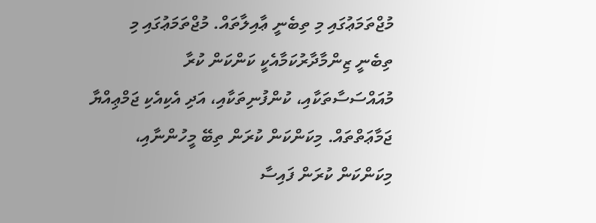މުޖްތަމަޢުގައި މި ތިބެނީ ޢާއިލާތައް. މުޖްތަމަޢުގައި މި ތިބެނީ ޒިންމާދާރުކަމާއެކީ ކަންކަން ކުރާ މުއައްސަސާތަކާއި، ކުންފުނިތަކާއި، އަދި އެކިއެކި ޖަމްޢިއްޔާ ޖަމާޢަތްތައް. މިކަންކަން ކުރަން ތިބޭ މީހުންނާއި، މިކަންކަން ކުރަން ފައިސާ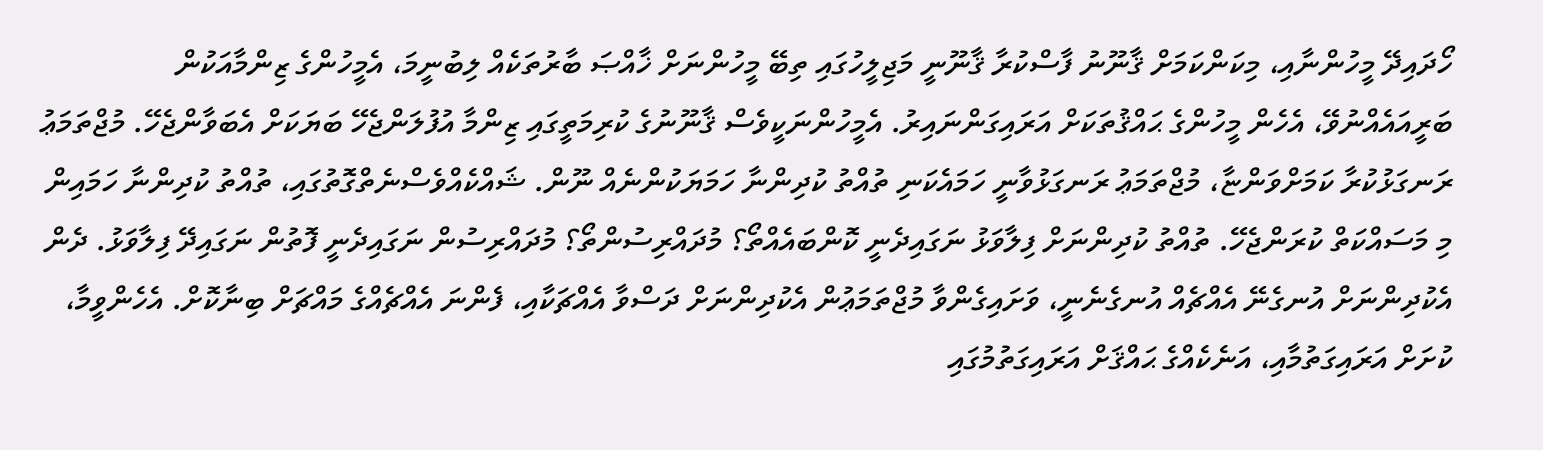ހޯދައިދޭ މީހުންނާއި، މިކަންކަމަށް ޤާނޫނު ފާސްކުރާ ޤާނޫނީ މަޖިލީހުގައި ތިބޭ މީހުންނަށް ޚާއްޞަ ބާރުތަކެއް ލިބުނީމަ، އެމީހުންގެ ޒިންމާއަކުން ބަރީއައެއްނުވޭ، އެހެން މީހުންގެ ޙައްޤުތަކަށް އަރައިގަންނައިރު. އެމީހުންނަކީވެސް ޤާނޫނުގެ ކުރިމަތީގައި ޒިންމާ އުފުލަންޖެހޭ ބަޔަކަށް އެބަވާންޖެހޭ. މުޖްތަމަޢު ރަނގަޅުކުރާ ކަމަށްވަންޏާ، މުޖްތަމަޢު ރަނގަޅުވާނީ ހަމައެކަނި ތުއްތު ކުދިންނާ ހަމަޔަކުންނެއް ނޫން. ޝައްކެއްވެސްނެތްގޮތުގައި، ތުއްތު ކުދިންނާ ހަމައިން މި މަސައްކަތް ކުރަންޖެހޭ. ތުއްތު ކުދިންނަށް ފިލާވަޅު ނަގައިދެނީ ކޮންބައެއްތޯ؟ މުދައްރިސުންތޯ؟ މުދައްރިސުން ނަގައިދެނީ ފޮތުން ނަގައިދޭ ފިލާވަޅު. ދެން އެކުދިންނަށް އުނގެނޭ އެއްޗެއް އުނގެނެނީ، ވަށައިގެންވާ މުޖްތަމަޢުން އެކުދިންނަށް ދަސްވާ އެއްޗަކާއި، ފެންނަ އެއްޗެއްގެ މައްޗަށް ބިނާކޮށް. އެހެންވީމާ، ކުށަށް އަރައިގަތުމާއި، އަނެކެއްގެ ޙައްޤަށް އަރައިގަތުމުގައި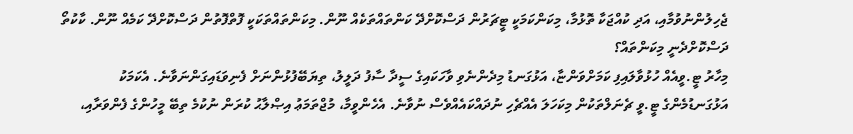ޖެހިލުންނުވުމާއި، އަދި ކުއްޖަކާ ތޮޅުމާ، މިކަންކަމަކީ ޓީޗަރުން ދަސްކޮށްދޭ ކަންތައްތަކެއް ނޫން. މިކަންތައްތަކަކީ ފޮތްފޮތުން ދަސްކޮށްދޭ ކަމެއް ނޫން. ކާކުތޯ ދަސްކޮށްދެނީ މިކަންތައް؟
މިހާރު ޓީ.ވީއެއް ހުޅުވާލައިފި ކަމަށްވަންޏާ، އަޅުގަނޑު މިދެންނެވި ވާހަކައިގެ ސީދާ ސާފު ދަލީލު، ތިޔަބޭފުޅުންނަށް ފެނިވަޑައިގަންނަވާނެ. އެކަމަކު އަޅުގަނޑުމެންގެ ޓީ.ވީ ޗެނަލްތަކުން މިކަހަލަ އެއްޗެހި ނުދައްކައެއްވެސް ނުވާނެ. އެހެންވީމާ، މުޖްތަމަޢު އިޞްލާޙު ކުރަން ނުކުމެ ތިބޭ މީހުންގެ ފެންވަރާއި،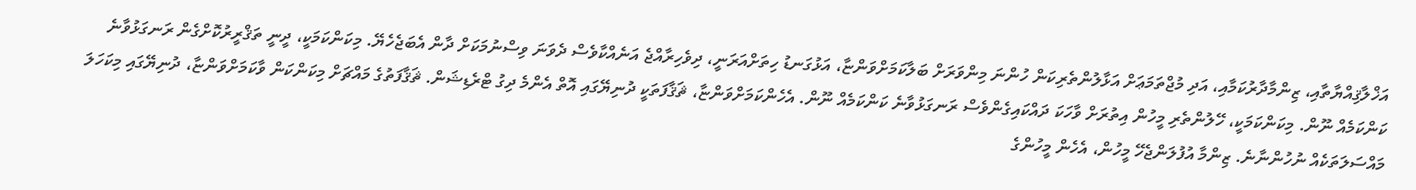އަޚްލާޤިއްޔާތާއި، ޒިންމާދާރުކަމާއި، އަދި މުޖްތަމަޢަށް އަޅާލުންތެރިކަން ހުންނަ މިންވަރަށް ބަލާކަމަށްވަންޏާ، އަޅުގަނޑު ހިތަށްއަރަނީ، ދިވެހިރާއްޖެ އަނެއްކާވެސް ދެވަނަ ވިސްނުމަކަށް ދާން އެބަޖެހެޔޭ. މިކަންކަމަކީ، ދީނީ ތަޤްރީރުކޮށްގެން ރަނގަޅުވާނެ ކަންކަމެއް ނޫން. މިކަންކަމަކީ، ހޭލުންތެރި މީހުން އިތުރަށް ވާހަކަ ދައްކައިގެންވެސް ރަނގަޅުވާނެ ކަންކަމެއް ނޫން. އެހެންކަމަށްވަންޏާ، ޘަޤާފަތަކީ ދުނިޔޭގައި އޮތް އެންމެ ދިގު ޓްރެޑިޝަން. ޘަޤާފަތުގެ މައްޗަށް މިކަންކަން ވާކަމަށްވަންޏާ، ދުނިޔޭގައި މިކަހަލަ މައްސަލަތަކެއް ނުހުންނާނެ. ޒިންމާ އުފުލަންޖެހޭ މީހުން، އެހެން މީހުންގެ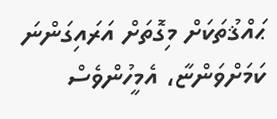ޙައްޤުތަކަށް މިގޮތަށް އަރައިގަންނަ ކަމަށްވަންޏާ، އެމީހުންވެސް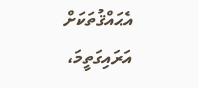އެޙައްޤުތަކަށް އަރައިގަތީމަ،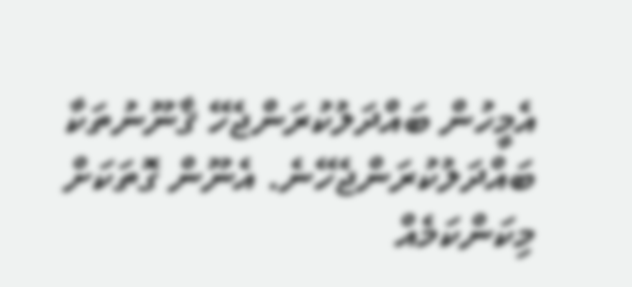އެމީހުން ބައްދަލުކުރަންޖެހޭ ޤާނޫނުތަކާ ބައްދަލުކުރަންޖެހޭނެ. އެނޫން ގޮތަކަށް މިކަންކަމެއް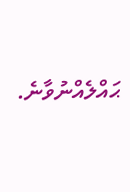ޙައްލެއްނުވާނެ.